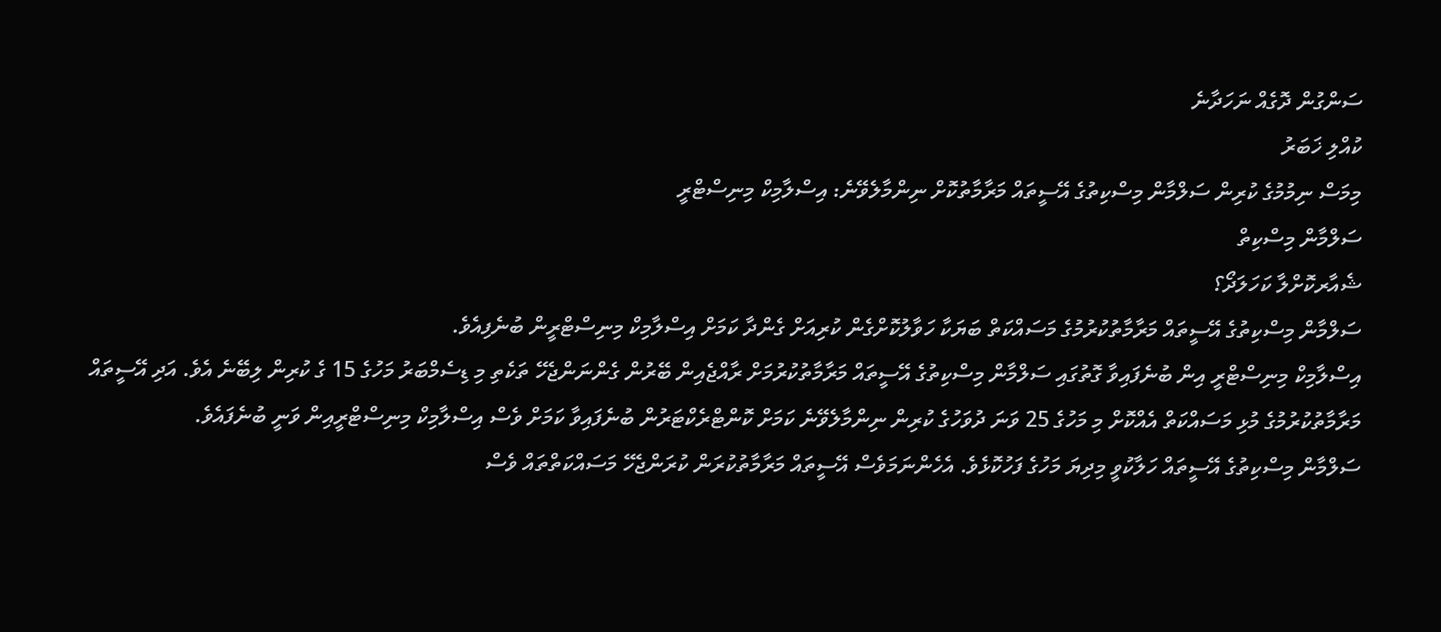ސަންގުން ދޮގެއް ނަހަދާނެ
ކުއްލި ޚަބަރު
މިމަސް ނިމުމުގެ ކުރިން ސަލްމާން މިސްކިތުގެ އޭސީތައް މަރާމާތުކޮށް ނިންމާލެވޭނެ: އިސްލާމިކް މިނިސްޓްރީ
ސަލްމާން މިސްކިތް
ޝެއާރކޮށްލާ ކަހަލަދޯ؟
ސަލްމާން މިސްކިތުގެ އޭސީތައް މަރާމާތުކުރުމުގެ މަސައްކަތް ބަޔަކާ ހަވާލުކޮށްގެން ކުރިއަށް ގެންދާ ކަމަށް އިސްލާމިކް މިނިސްޓްރީން ބުނެފިއެވެ.
އިސްލާމިކް މިނިސްޓްރީ އިން ބުނެފައިވާ ގޮތުގައި ސަލްމާން މިސްކިތުގެ އޭސީތައް މަރާމާތުކުރުމަށް ރާއްޖެއިން ބޭރުން ގެންނަންޖެހޭ ތަކެތި މި ޑިސެމްބަރު މަހުގެ 15 ގެ ކުރިން ލިބޭނެ އެވެ. އަދި އޭސީތައް މަރާމާތުކުރުމުގެ މުޅި މަސައްކަތް އެއްކޮށް މި މަހުގެ 25 ވަނަ ދުވަހުގެ ކުރިން ނިންމާލެވޭނެ ކަމަށް ކޮންޓްރެކްޓަރުން ބުނެފައިވާ ކަމަށް ވެސް އިސްލާމިކް މިނިސްޓްރީއިން ވަނީ ބުނެފައެވެ.
ސަލްމާން މިސްކިތުގެ އޭސީތައް ހަލާކުވީ މިދިޔަ މަހުގެ ފަހުކޮޅެވެ. އެހެންނަމަވެސް އޭސީތައް މަރާމާތުކުރަން ކުރަންޖެހޭ މަސައްކަތްތައް ވެސް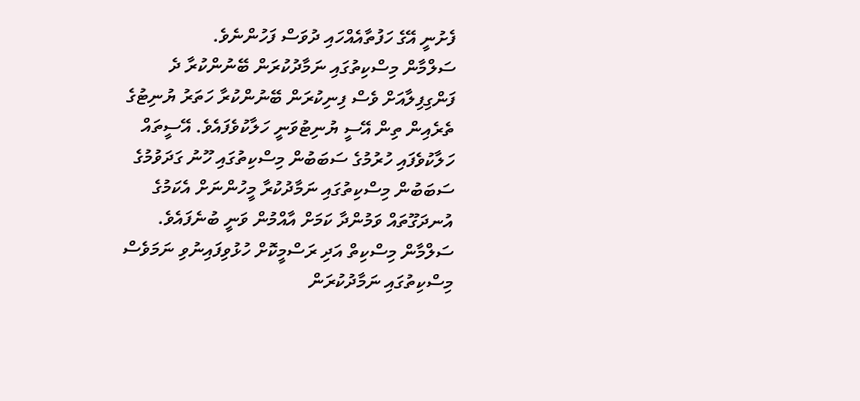ފެށުނީ އޭގެ ހަފުތާއެއްހައި ދުވަސް ފަހުންނެވެ.
ސަލްމާން މިސްކިތުގައި ނަމާދުކުރަން ބޭނުންކުރާ ދެ ފަންގިފިލާއަށް ވެސް ފިނިކުރަން ބޭނުންކުރާ ހަތަރު ޔުނިޓުގެ ތެރެއިން ތިން އޭސީ ޔުނިޓުވަނީ ހަލާކުވެފައެވެ. އޭސީތައް ހަލާކުވެފައި ހުރުމުގެ ސަބަބުން މިސްކިތުގައި ހޫނު ގަދަވުމުގެ ސަބަބުން މިސްކިތުގައި ނަމާދުކުރާ މީހުންނަށް އެކަމުގެ އުނދަގޫތައް ވަމުންދާ ކަމަށް އާއްމުން ވަނީ ބުނެފައެވެ.
ސަލްމާން މިސްކިތް އަދި ރަސްމީކޮށް ހުޅުވިފައިނުވި ނަމަވެސް މިސްކިތުގައި ނަމާދުކުރަން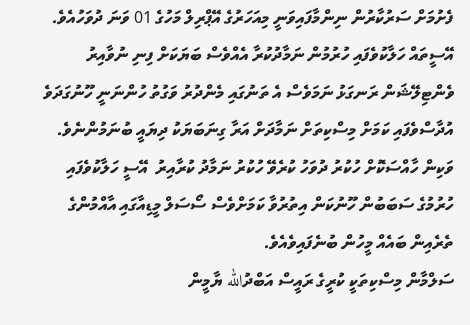ފެށުމަށް ސަރުކާރުން ނިންމާފައިވަނީ މިއަހަރުގެ އޭޕްރިލް މަހުގެ 01 ވަނަ ދުވަހުއެވެ.
އޭސީތައް ހަލާކުވެފައި ހުރުމުން ނަމާދުކުރާ އެއްވެސް ބަޔަކަށް ފިނި ނުވާއިރު ވެންޓިލޭޝަން ރަނގަޅު ނަމަވެސް އެ ތަނުގައި މެންދުރު ވަގުތު ހުންނަނީ ހޫނުގަދަވެ އުދާސްވެފައި ކަމަށް މިސްކިތަށް ނަމާދަށް އަރާ ގިނަބަޔަކު ދިޔައީ ބުނަމުންނެވެ. ވަކިން ހާއްސަކޮށް ހުކުރު ދުވަހު ކުރެވޭ ހުކުރު ނަމާދު ކުރާއިރު  އޭސީ ހަލާކުވެފައި ހުރުމުގެ ސަބަބުން ހޫނުކަން އިތުރުވާ ކަމަށްވެސް ސޯސަލް މީޑިއާގައި އާއްމުންގެ ތެރެއިން ބައެއް މީހުން ބުނެފައިވެއެވެ.
ސަލްމާން މިސްކިތަކީ ކުރީގެ ރައީސް އަބްދުالله ޔާމީން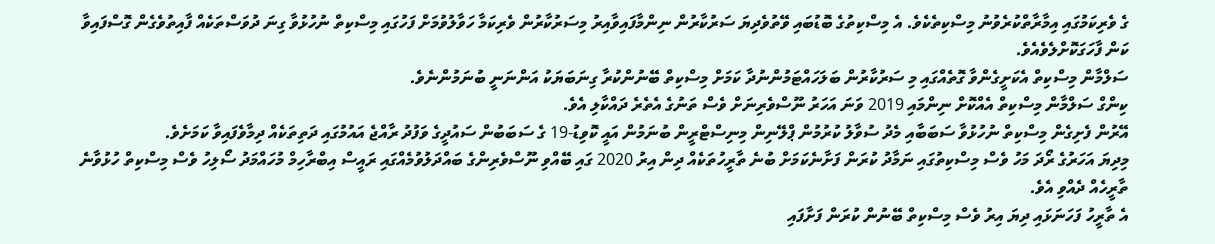ގެ ވެރިކަމުގައި އިމާރާތްކުރެވުނު މިސްކިތެކެވެ. އެ މިސްކިތުގެ ބޮޑުބައި ވޭތުވެދިޔަ ސަރުކާރުން ނިންމާފައިވާއިރު މިސަރުކާރުން ވެރިކަމާ ހަވާލުވުމަށް ފަހުގައި މިސްކިތް ނުހުޅުވާ ގިނަ ދުވަސްތަކެއް ފާއިތުވެގެން ގޮސްފައިވާ ކަން ފާހަގަކޮށްލެވެއެވެ.
ސަލްމާން މިސްކިތް އެކަށީގެންވާ ގޮތެއްގައި މި ސަރުކާރުން ބަލަހައްޓަމުންނުދާ ކަމަށް މިސްކިތް ބޭނުންކުރާ ގިނަބަޔަކު އަންނަނީ ބުނަމުންނެވެ.
ކިންގް ސަލްމާން މިސްކިތް އެއްކޮށް ނިންމައި 2019 ވަނަ އަހަރު ނޫސްވެރިނަށް ވެސް ތަނުގެ އެތެރެ ދައްކާލި އެވެ.
އޭރުން ފެށިގެން މިސްކިތް ނުހުޅުވާ ސަބަބާއި މެދު ސުވާލު ކުރުމުން ޕްލޭނިން މިނިސްޓްރީން ބުނަމުން އައީ ކޮވިޑު-19 ގެ ސަބަބުން ސައުދީގެ ވަފުދު ރާއްޖެ އައުމުގައި ދަތިތަކެއް ދިމާވެފައިވާ ކަމަށެވެ.
މިދިޔަ އަހަރުގެ ރޯދަ މަހު ވެސް މިސްކިތުގައި ނަމާދު ކުރަން ފަށާނެކަމަށް ބުނެ ތާރީހުތަކެއް ދިން އިރު 2020 ގައި ބޭއްވި ނޫސްވެރިންގެ ބައްދަލުވުމެއްގައި ރައީސް އިބްރާހިމް މުހައްމަދު ސޯލިހު ވެސް މިސްކިތް ހުޅުވާނެ ތާރީހެއް ދެއްވި އެވެ.
އެ ތާރީހު ފަހަނަޅައި ދިޔަ އިރު ވެސް މިސްކިތް ބޭނުން ކުރަން ފަށާފައި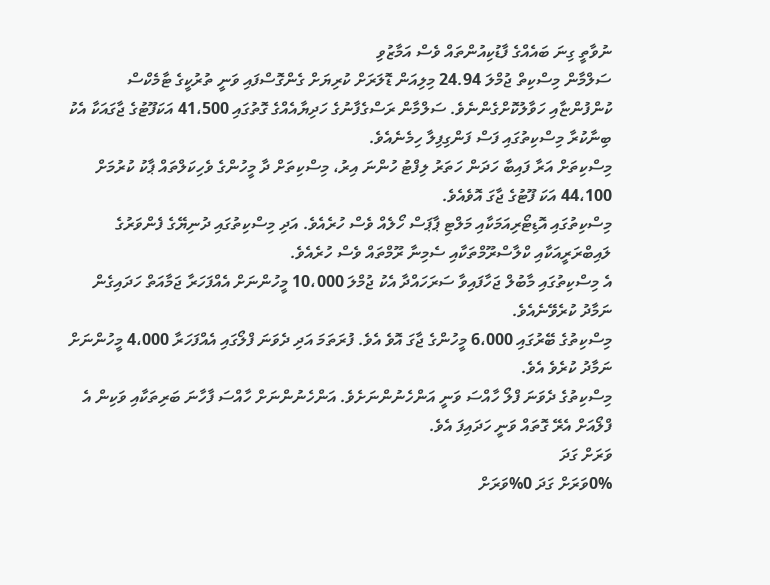ނުވާތީ ގިނަ ބައެއްގެ ފާޑުކިއުންތައް ވެސް އަމާޒުވި
ސަލްމާން މިސްކިތް ޖުމްލަ 24.94 މިލިއަން ޑޮލަރަށް ކުރިޔަށް ގެންގޮސްފައި ވަނީ ތުރުކީގެ ޓާމެކްސް ކުންފުންޏާއި ހަވާލުކޮށްގެންނެވެ. ސަލްމާން ރަސްގެފާނުގެ ހަދިޔާއެއްގެ ގޮތުގައި 41،500 އަކަފޫޓުގެ ޖާގައަކާ އެކު ބިނާކުރާ މިސްކިތުގައި ފަސް ފަންގިފިލާ ހިމެނެއެވެ.
މިސްކިތަށް އަރާ ފައިބާ ހަދަން ހަތަރު ލިފްޓު ހުންނަ އިރު، މިސްކިތަށް ދާ މީހުންގެ ވެހިކަލްތައް ޕާކު ކުރުމަށް 44،100 އަކަ ފޫޓުގެ ޖާގަ އޮވެއެވެ.
މިސްކިތުގައި އޮޑިޓޯރިއަމަކާއި މަލްޓި ޕާޕަސް ހޯލެއް ވެސް ހުރެއެވެ. އަދި މިސްކިތުގައި ދުނިޔޭގެ ފެންވަރުގެ ލައިބްރަރީއަކާއި ކްލާސްރޫމްތަކާއި ސެމިނާ ރޫމްތައް ވެސް ހުރެއެވެ.
އެ މިސްކިތުގައި މާބުލް ޖަހާފައިވާ ސަރަހައްދާ އެކު ޖުމްލަ 10،000 މީހުންނަށް އެއްފަހަރާ ޖަމާއަތް ހަދައިގެން ނަމާދު ކުރެވޭނެއެވެ.
މިސްކިތުގެ ބޭރުގައި 6،000 މީހުންގެ ޖާގަ އޮވެ އެވެ. ފުރަތަމަ އަދި ދެވަނަ ފްލޯގައި އެއްފަހަރާ 4،000 މީހުންނަށް ނަމާދު ކުރެވެ އެވެ.
މިސްކިތުގެ ދެވަނަ ފްލޯ ހާއްސަ ވަނީ އަންހެނުންނަށެވެ. އަންހެނުންނަށް ހާއްސަ ފާހާނަ ބަރިތަކާއި ވަކިން އެ ފްލޯއަށް އެރޭ ގޮތައް ވަނީ ހަދައިފަ އެވެ.
ވަރަށް ގަދަ
0%ވަރަށް ގަދަ 0%ވަރަށް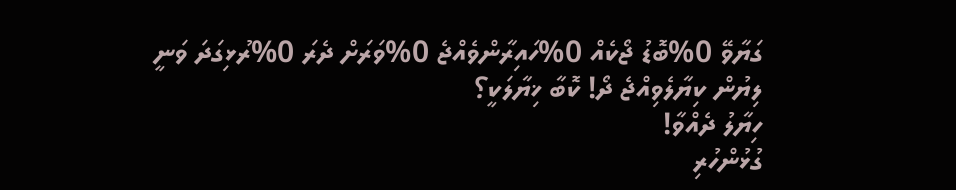ގަޔާވޭ 0%ބޮޑު ޖޯކެއް 0%ހައިރާންވެއްޖެ 0%ވަރަށް ދެރަ 0%ރުޅިގަދަ ވަނީ
ލިޔުން ކިޔާލެވިއްޖެ ދޯ! ކޮބާ ޚިޔާލަކީ؟
ހިޔާލު ދެއްވާ!
ގުޅުންހުރި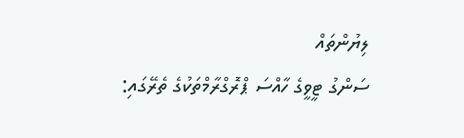ލިޔުންތައް
ސަންގު ޓީވީގެ ހާއްސަ ޕްރޮގްރާމްތަކުގެ ތެރޭގައި: